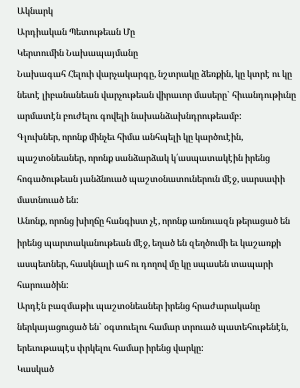Ակնարկ
Արդիական Պետութեան Մը
Կերտումին Նախապայմանը
Նախագահ Հելուի վարչակարգը, նշտրակը ձեռքին, կը կտրէ ու կը նետէ լիբանանեան վարչութեան վիրաւոր մասերը` հիւանդութիւնը արմատէն բուժելու գովելի նախանձախնդրութեամբ:
Գլուխներ, որոնք մինչեւ հիմա անհպելի կը կարծուէին, պաշտօնեաներ, որոնք սանձարձակ կ՛ասպատակէին իրենց հոգածութեան յանձնուած պաշտօնատուներուն մէջ, սարսափի մատնուած են:
Անոնք, որոնց խիղճը հանգիստ չէ, որոնք առնուազն թերացած են իրենց պարտականութեան մէջ, եղած են զեղծումի եւ կաշառքի ասպետներ, հասկնալի ահ ու դողով մը կը սպասեն տապարի հարուածին:
Արդէն բազմաթիւ պաշտօնեաներ իրենց հրաժարականը ներկայացուցած են` օգտուելու համար տրուած պատեհութենէն, երեւութապէս փրկելու համար իրենց վարկը:
Կասկած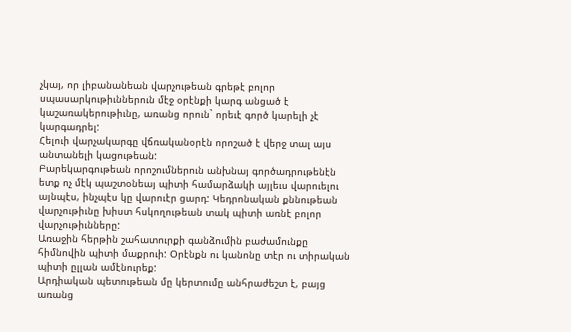չկայ, որ լիբանանեան վարչութեան գրեթէ բոլոր սպասարկութիւններուն մէջ օրէնքի կարգ անցած է կաշառակերութիւնը, առանց որուն` որեւէ գործ կարելի չէ կարգադրել:
Հելուի վարչակարգը վճռականօրէն որոշած է վերջ տալ այս անտանելի կացութեան:
Բարեկարգութեան որոշումներուն անխնայ գործադրութենէն ետք ոչ մէկ պաշտօնեայ պիտի համարձակի այլեւս վարուելու այնպէս, ինչպէս կը վարուէր ցարդ: Կեդրոնական քննութեան վարչութիւնը խիստ հսկողութեան տակ պիտի առնէ բոլոր վարչութիւնները:
Առաջին հերթին շահատուրքի գանձումին բաժամունքը հիմնովին պիտի մաքրուի: Օրէնքն ու կանոնը տէր ու տիրական պիտի ըլլան ամէնուրեք:
Արդիական պետութեան մը կերտումը անհրաժեշտ է, բայց առանց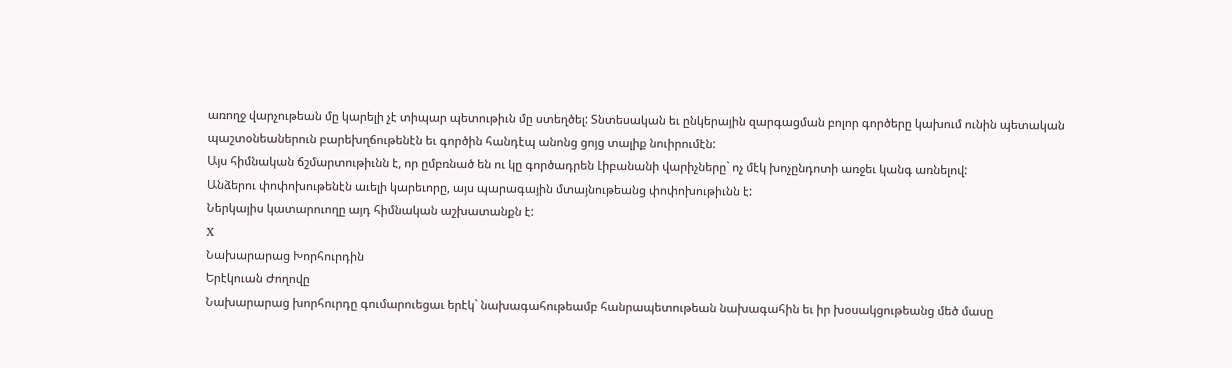առողջ վարչութեան մը կարելի չէ տիպար պետութիւն մը ստեղծել: Տնտեսական եւ ընկերային զարգացման բոլոր գործերը կախում ունին պետական պաշտօնեաներուն բարեխղճութենէն եւ գործին հանդէպ անոնց ցոյց տալիք նուիրումէն:
Այս հիմնական ճշմարտութիւնն է, որ ըմբռնած են ու կը գործադրեն Լիբանանի վարիչները` ոչ մէկ խոչընդոտի առջեւ կանգ առնելով:
Անձերու փոփոխութենէն աւելի կարեւորը, այս պարագային մտայնութեանց փոփոխութիւնն է:
Ներկայիս կատարուողը այդ հիմնական աշխատանքն է:
X
Նախարարաց Խորհուրդին
Երէկուան Ժողովը
Նախարարաց խորհուրդը գումարուեցաւ երէկ` նախագահութեամբ հանրապետութեան նախագահին եւ իր խօսակցութեանց մեծ մասը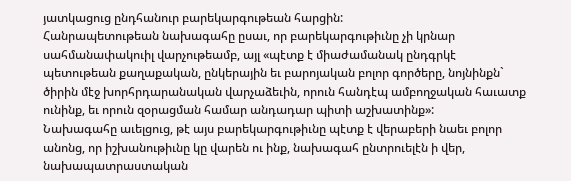յատկացուց ընդհանուր բարեկարգութեան հարցին:
Հանրապետութեան նախագահը ըսաւ, որ բարեկարգութիւնը չի կրնար սահմանափակուիլ վարչութեամբ, այլ «պէտք է միաժամանակ ընդգրկէ պետութեան քաղաքական, ընկերային եւ բարոյական բոլոր գործերը, նոյնինքն` ծիրին մէջ խորհրդարանական վարչաձեւին, որուն հանդէպ ամբողջական հաւատք ունինք, եւ որուն զօրացման համար անդադար պիտի աշխատինք»:
Նախագահը աւելցուց, թէ այս բարեկարգութիւնը պէտք է վերաբերի նաեւ բոլոր անոնց, որ իշխանութիւնը կը վարեն ու ինք, նախագահ ընտրուելէն ի վեր, նախապատրաստական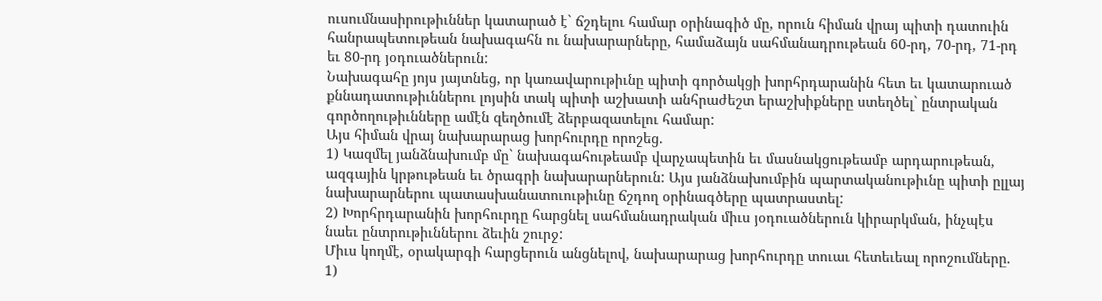ուսումնասիրութիւններ կատարած է` ճշդելու համար օրինագիծ մը, որուն հիման վրայ պիտի դատուին հանրապետութեան նախագահն ու նախարարները, համաձայն սահմանադրութեան 60-րդ, 70-րդ, 71-րդ եւ 80-րդ յօդուածներուն:
Նախագահը յոյս յայտնեց, որ կառավարութիւնը պիտի գործակցի խորհրդարանին հետ եւ կատարուած քննադատութիւններու լոյսին տակ պիտի աշխատի անհրաժեշտ երաշխիքները ստեղծել` ընտրական գործողութիւնները ամէն զեղծումէ ձերբազատելու համար:
Այս հիման վրայ նախարարաց խորհուրդը որոշեց.
1) Կազմել յանձնախումբ մը` նախագահութեամբ վարչապետին եւ մասնակցութեամբ արդարութեան, ազգային կրթութեան եւ ծրագրի նախարարներուն: Այս յանձնախումբին պարտականութիւնը պիտի ըլլայ նախարարներու պատասխանատուութիւնը ճշդող օրինագծերը պատրաստել:
2) Խորհրդարանին խորհուրդը հարցնել սահմանադրական միւս յօդուածներուն կիրարկման, ինչպէս նաեւ ընտրութիւններու ձեւին շուրջ:
Միւս կողմէ, օրակարգի հարցերուն անցնելով, նախարարաց խորհուրդը տուաւ հետեւեալ որոշումները.
1)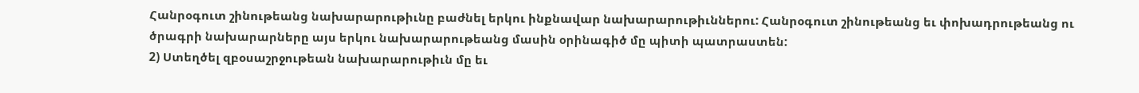Հանրօգուտ շինութեանց նախարարութիւնը բաժնել երկու ինքնավար նախարարութիւններու: Հանրօգուտ շինութեանց եւ փոխադրութեանց ու ծրագրի նախարարները այս երկու նախարարութեանց մասին օրինագիծ մը պիտի պատրաստեն:
2) Ստեղծել զբօսաշրջութեան նախարարութիւն մը եւ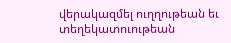վերակազմել ուղղութեան եւ տեղեկատուութեան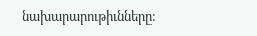նախարարութիւնները: